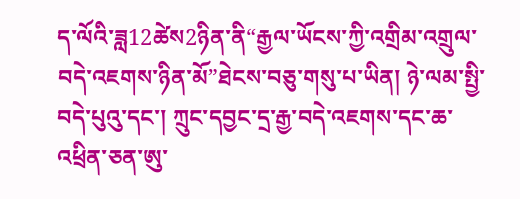ད་ལོའི་ཟླ12ཚེས2ཉིན་ནི“རྒྱལ་ཡོངས་ཀྱི་འགྲིམ་འགྲུལ་བདེ་འཇགས་ཉིན་མོ”ཐེངས་བཅུ་གསུ་པ་ཡིན། ཉེ་ལམ་སྤྱི་བདེ་པུའུ་དང་། ཀྲུང་དབྱང་དྲ་རྒྱ་བདེ་འཇགས་དང་ཆ་འཕྲིན་ཅན་ཨུ་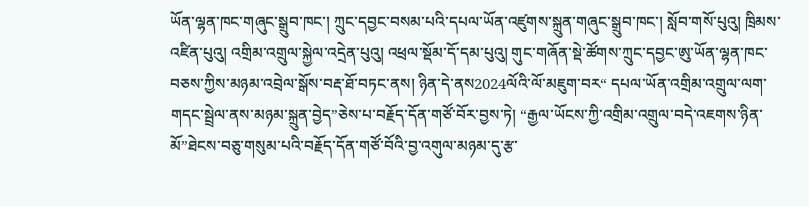ཡོན་ལྷན་ཁང་གཞུང་སྒྲུབ་ཁང་། ཀྲུང་དབྱང་བསམ་པའི་དཔལ་ཡོན་འཛུགས་སྐྲུན་གཞུང་སྒྲུབ་ཁང་། སློབ་གསོ་པུའུ། ཁྲིམས་འཛིན་པུའུ། འགྲིམ་འགྲུལ་སྐྱེལ་འདྲེན་པུའུ། འཕྲལ་སྡོམ་དོ་དམ་པུའུ། གུང་གཞོན་སྡེ་ཚོགས་ཀྲུང་དབྱང་ཨུ་ཡོན་ལྷན་ཁང་བཅས་ཀྱིས་མཉམ་འབྲེལ་སྒོས་བརྡ་ཐོ་བཏང་ནས། ཉིན་དེ་ནས2024ལོའི་ལོ་མཇུག་བར“ དཔལ་ཡོན་འགྲིམ་འགྲུལ་ལག་གདང་སྦྲེལ་ནས་མཉམ་སྐྲུན་བྱེད”ཅེས་པ་བརྗོད་དོན་གཙོ་བོར་བྱས་ཏེ། “རྒྱལ་ཡོངས་ཀྱི་འགྲིམ་འགྲུལ་བདེ་འཇགས་ཉིན་མོ”ཐེངས་བཅུ་གསུམ་པའི་བརྗོད་དོན་གཙོ་བོའི་བྱ་འགུལ་མཉམ་དུ་རྩ་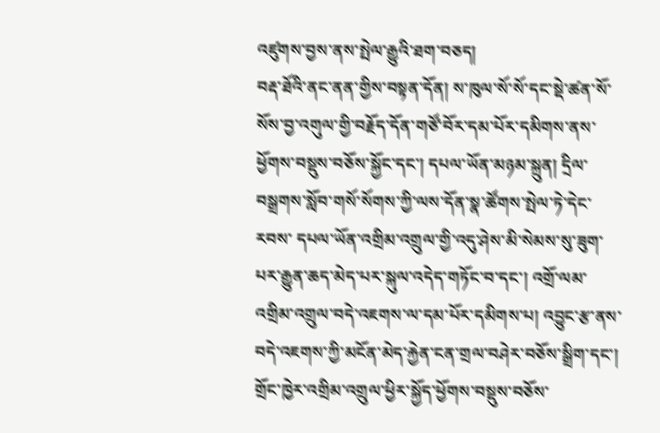འཛུགས་བྱས་ནས་སྤེལ་རྒྱུའི་ཐག་བཅད།
བརྡ་ཐོའི་ནང་ནན་གྱིས་བསྟན་དོན། ས་ཁུལ་སོ་སོ་དང་སྡེ་ཚན་སོ་སོས་བྱ་འགུལ་གྱི་བརྗོད་དོན་གཙོ་བོར་དམ་པོར་དམིགས་ནས་ཕྱོགས་བསྡུས་བཅོས་སྐྱོང་དང་། དཔལ་ཡོན་མཉམ་སྐྲུན། དྲིལ་བསྒྲགས་སློབ་གསོ་སོགས་ཀྱི་ལས་དོན་སྣ་ཚོགས་སྤེལ་ཏེ་དེང་རབས་ དཔལ་ཡོན་འགྲིམ་འགྲུལ་གྱི་འདུ་ཤེས་མི་སེམས་སུ་ཟུག་པར་རྒྱུན་ཆད་མེད་པར་སྐུལ་འདེད་གཏོང་བ་དང་། འགྲོ་ལམ་འགྲིམ་འགྲུལ་བདེ་འཇགས་ལ་དམ་པོར་དམིགས་པ། འབྱུང་རྩ་ནས་བདེ་འཇགས་ཀྱི་མངོན་མེད་རྐྱེན་ངན་གྲལ་བཤེར་བཅོས་སྒྲིག་དང་། གྲོང་ཁྱེར་འགྲིམ་འགྲུལ་ཕྱིར་སྐྱོད་ཕྱོགས་བསྡུས་བཅོས་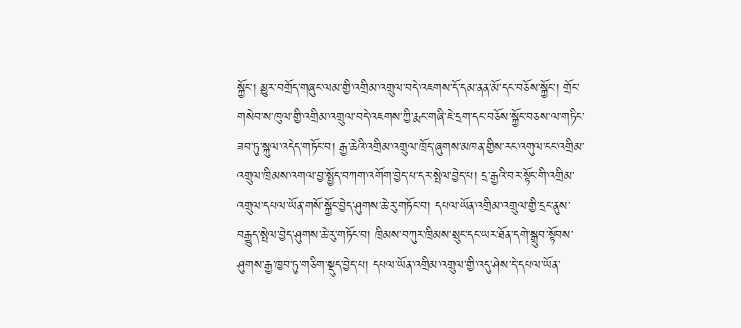སྐྱོང་། མྱུར་བགྲོད་གཞུང་ལམ་གྱི་འགྲིམ་འགྲུལ་བདེ་འཇགས་དོ་དམ་ནན་མོ་དང་བཅོས་སྐྱོང་། གྲོང་གསེབ་ས་ཁུལ་གྱི་འགྲིམ་འགྲུལ་བདེ་འཇགས་ཀྱི་རྨང་གཞི་ཇེ་དྲག་དང་བཅོས་སྐྱོང་བཅས་ལ་གཏིང་ཟབ་ཏུ་སྐུལ་འདེད་གཏོང་བ། རྒྱ་ཆེའི་འགྲིམ་འགྲུལ་ཁྲོད་ཞུགས་མཁན་གྱིས་རང་འགུལ་ངང་འགྲིམ་འགྲུལ་ཁྲིམས་འགལ་བྱ་སྤྱོད་བཀག་འགོག་བྱེད་པ་དར་སྤེལ་བྱེད་པ། དྲ་རྒྱའི་བར་སྟོང་གི་འགྲིམ་འགྲུལ་དཔལ་ཡོན་གསོ་སྐྱོང་བྱེད་ཤུགས་ཆེ་རུ་གཏོང་བ། དཔལ་ཡོན་འགྲིམ་འགྲུལ་གྱི་དྲང་ནུས་བརྒྱུད་སྤེལ་བྱེད་ཤུགས་ཆེ་རུ་གཏོང་བ། ཁྲིམས་བཀུར་ཁྲིམས་སྲུང་དང་ཡར་ཐོན་དགེ་སྒྲུབ་སྟོབས་ཤུགས་རྒྱ་ཁྱབ་ཏུ་གཅིག་སྡུད་བྱེད་པ། དཔལ་ཡོན་འགྲིམ་འགྲུལ་གྱི་འདུ་ཤེས་དེ་དཔལ་ཡོན་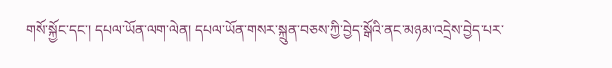གསོ་སྐྱོང་དང་། དཔལ་ཡོན་ལག་ལེན། དཔལ་ཡོན་གསར་སྐྲུན་བཅས་ཀྱི་བྱེད་སྒོའི་ནང་མཉམ་འདྲེས་བྱེད་པར་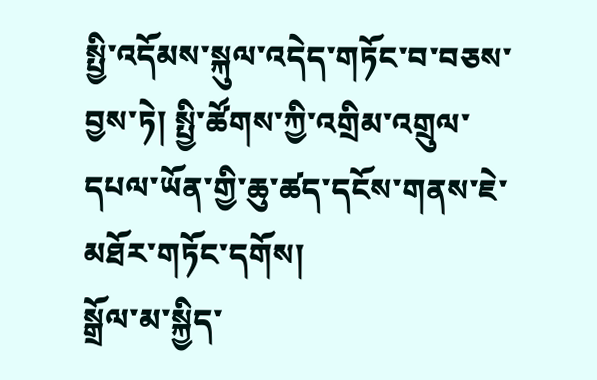སྤྱི་འདོམས་སྐུལ་འདེད་གཏོང་བ་བཅས་བྱས་ཏེ། སྤྱི་ཚོགས་ཀྱི་འགྲིམ་འགྲུལ་དཔལ་ཡོན་གྱི་ཆུ་ཚད་དངོས་གནས་ཇེ་མཐོར་གཏོང་དགོས།
སྒྲོལ་མ་སྐྱིད་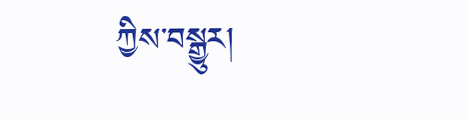ཀྱིས་བསྒྱུར།